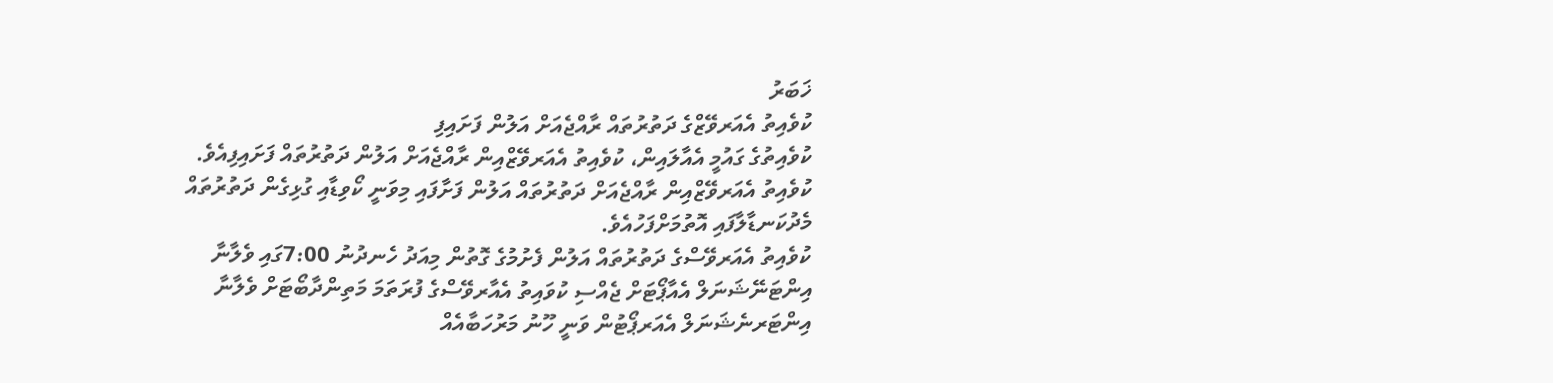ޚަބަރު
ކުވެއިތު އެއަރވޭޒްގެ ދަތުރުތައް ރާއްޖެއަށް އަލުން ފަށައިފި
ކުވެއިތުގެ ގައުމީ އެއާލައިން، ކުވެއިތު އެއަރވޭޒްއިން ރާއްޖެއަށް އަލުން ދަތުރުތައް ފަށައިފިއެވެ.
ކުވެއިތު އެއަރވޭޒްއިން ރާއްޖެއަށް ދަތުރުތައް އަލުން ފަށާފައި މިވަނީ ކޯވިޑާއި ގުޅިގެން ދަތުރުތައް މެދުކަނޑާލާފައި އޮތުމަށްފަހުއެވެ.
ކުވެއިތު އެއަރވޭސްގެ ދަތުރުތައް އަލުން ފެށުމުގެ ގޮތުން މިއަދު ހެނދުނު 7:00ގައި ވެލާނާ އިންޓަނޭޝަނަލް އެއާޕޯޓަށް ޖެއްސި ކުވައިތު އެއާރވޭސްގެ ފުރަތަމަ މަތިންދާބޯޓަށް ވެލާނާ އިންޓަރނެޝަނަލް އެއަރޕޯޓުން ވަނީ ހޫނު މަރުހަބާއެއް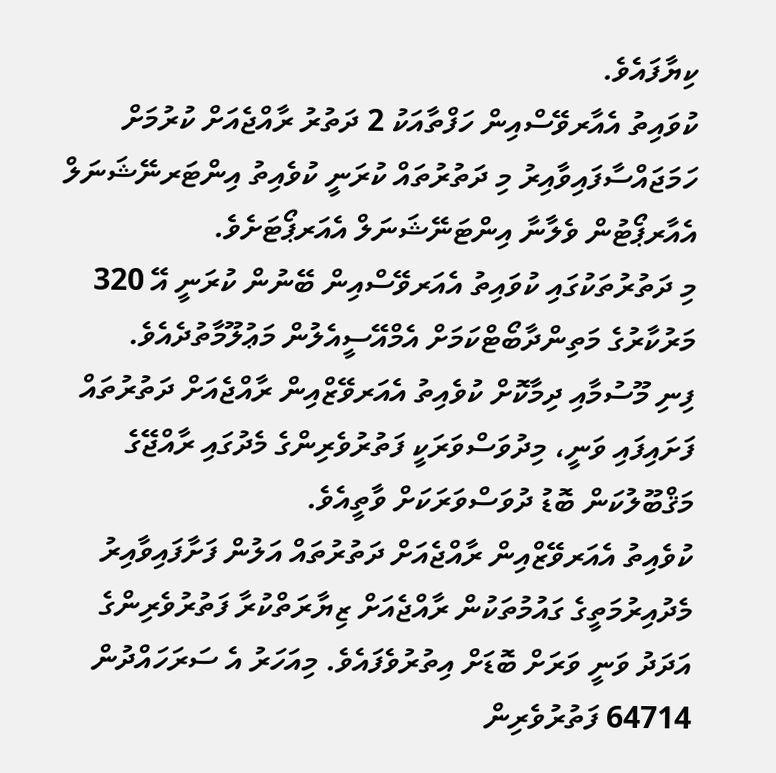ކިޔާފައެވެ.
ކުވައިތު އެއާރވޭސްއިން ހަފްތާއަކު 2 ދަތުރު ރާއްޖެއަށް ކުރުމަށް ހަމަޖައްސާފައިވާއިރު މި ދަތުރުތައް ކުރަނީ ކުވެއިތު އިންޓަރނޭޝަނަލް އެއާރޕޯޓުން ވެލާނާ އިންޓަނޭޝަނަލް އެއަރޕޯޓަށެވެ.
މި ދަތުރުތަކުގައި ކުވައިތު އެއަރވޭސްއިން ބޭނުން ކުރަނީ އޭ 320 މަރުކާރުގެ މަތިންދާބޯޓްކަމަށް އެމްއޭސީއެލުން މަޢުލޫމާތުދެއެވެ.
ފިނި މޫސުމާއި ދިމާކޮށް ކުވެއިތު އެއަރވޭޒްއިން ރާއްޖެއަށް ދަތުރުތައް ފަށައިފައި ވަނީ، މިދުވަސްވަރަކީ ފަތުރުވެރިންގެ މެދުގައި ރާއްޖޭގެ މަޤްބޫލުކަން ބޮޑު ދުވަސްވަރަކަށް ވާތީއެވެ.
ކުވެއިތު އެއަރވޭޒްއިން ރާއްޖެއަށް ދަތުރުތައް އަލުން ފަށާފައިވާއިރު މެދުއިރުމަތީގެ ގައުމުތަކުން ރާއްޖެއަށް ޒިޔާރަތްކުރާ ފަތުރުވެރިންގެ އަދަދު ވަނީ ވަރަށް ބޮޑަށް އިތުރުވެފައެވެ. މިއަހަރު އެ ސަރަހައްދުން 64714 ފަތުރުވެރިން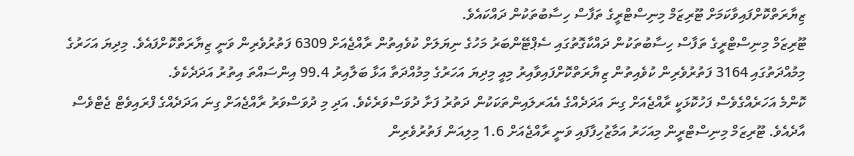ޒިޔާރަތްކޮށްފައިވާކަމަށް ޓޫރިޒަމް މިނިސްޓްރީގެ ތަފާސް ހިސާބުތަކުން ދައްކައެވެ.
ޓޫރިޒަމް މިނިސްޓްރީގެ ތަފާސް ހިސާބުތަކުން ދައްކާގޮތުގައި ސެޕްޓޭންބަރު މަހުގެ ނިޔަލަށް ކުވެއިތުން ރާއްޖެއަށް 6309 ފަތުރުވެރިން ވަނީ ޒިޔާރަތްކޮށްފައެވެ. މިދިޔަ އަހަރުގެ މިމުއްދަތުގައި 3164 ފަތުރުވެރިން ކުވެއިތުން ޒިޔާރަތްކޮށްފައިވާއިރު މިއީ މިދިޔަ އަހަރުގެ މިމުއްދަތާ އަޅާ ބަލާއިރު 99.4 އިންސައްތަ އިތުރު އަދަދެކެވެ.
ކޮންމެ އަހަރެއްގެވެސް ފަހުކޮޅަކީ ރާއްޖެއަށް ގިނަ އަދަދެއްގެ އެއަރލައިންތަކަކުން ދަތުރު ފަށާ ދުވަސްވަރެކެވެ. އަދި މި ދުވަސްވަރު ރާއްޖެއަށް ގިނަ އަދަދެއްގެ ފްރައިވެޓް ޖެޓްވެސް އާދެއެވެ. ޓޫރިޒަމް މިނިސްޓްރީން މިއަހަރު އަމާޒުހިފާފައި ވަނީ ރާއްޖެއަށް 1.6 މިލިއަން ފަތުރުވެރިން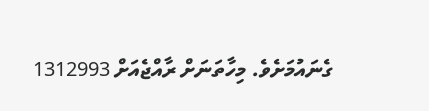ގެނައުމަށެވެ. މިހާތަނަށް ރާއްޖެއަށް 1312993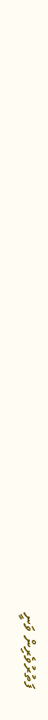ފަތުރުވެރިން ވަނީ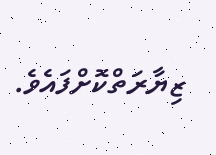ޒިޔާރަތްކޮށްފައެވެ.